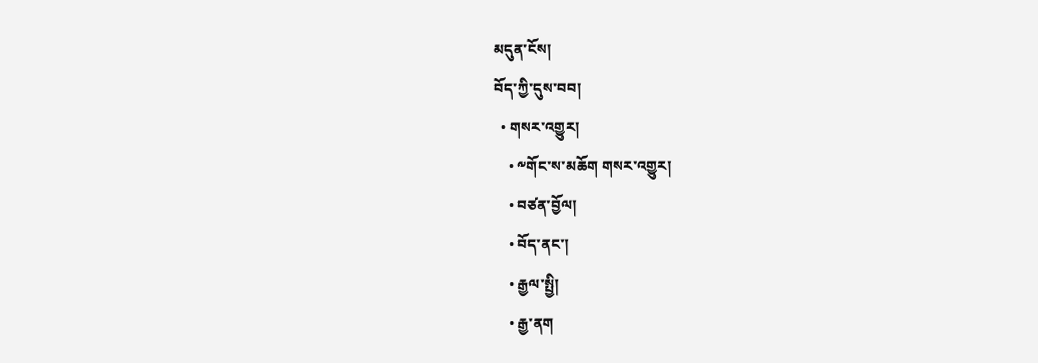མདུན་ངོས།
བོད་ཀྱི་དུས་བབ།
  • གསར་འགྱུར།
    • ༸གོང་ས་མཆོག གསར་འགྱུར།
    • བཙན་བྱོལ།
    • བོད་ནང་།
    • རྒྱལ་སྤྱི།
    • རྒྱ་ནག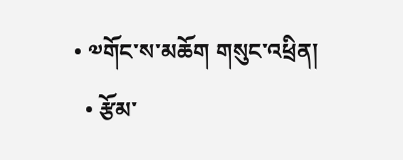• ༧གོང་ས་མཆོག གསུང་འཕྲིན།
  • རྩོམ་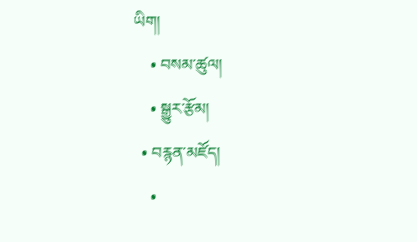ཡིག།
    • བསམ་ཚུལ།
    • སྒྱུར་རྩོམ།
  • བརྙན་མཛོད།
    •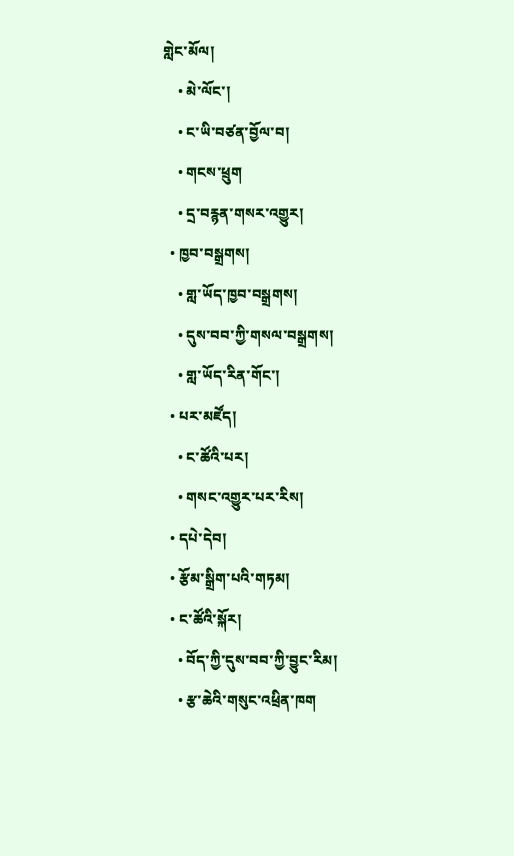གླེང་མོལ།
    • མེ་ལོང་།
    • ང་ཡི་བཙན་བྱོལ་བ།
    • གངས་ཕྲུག
    • དྲ་བརྙན་གསར་འགྱུར།
  • ཁྱབ་བསྒྲགས།
    • གླ་ཡོད་ཁྱབ་བསྒྲགས།
    • དུས་བབ་ཀྱི་གསལ་བསྒྲགས།
    • གླ་ཡོད་རིན་གོང་།
  • པར་མཛོད།
    • ང་ཚོའི་པར།
    • གསང་འགྱུར་པར་རིས།
  • དཔེ་དེབ།
  • རྩོམ་སྒྲིག་པའི་གཏམ།
  • ང་ཚོའི་སྐོར།
    • བོད་ཀྱི་དུས་བབ་ཀྱི་བྱུང་རིམ།
    • རྩ་ཆེའི་གསུང་འཕྲིན་ཁག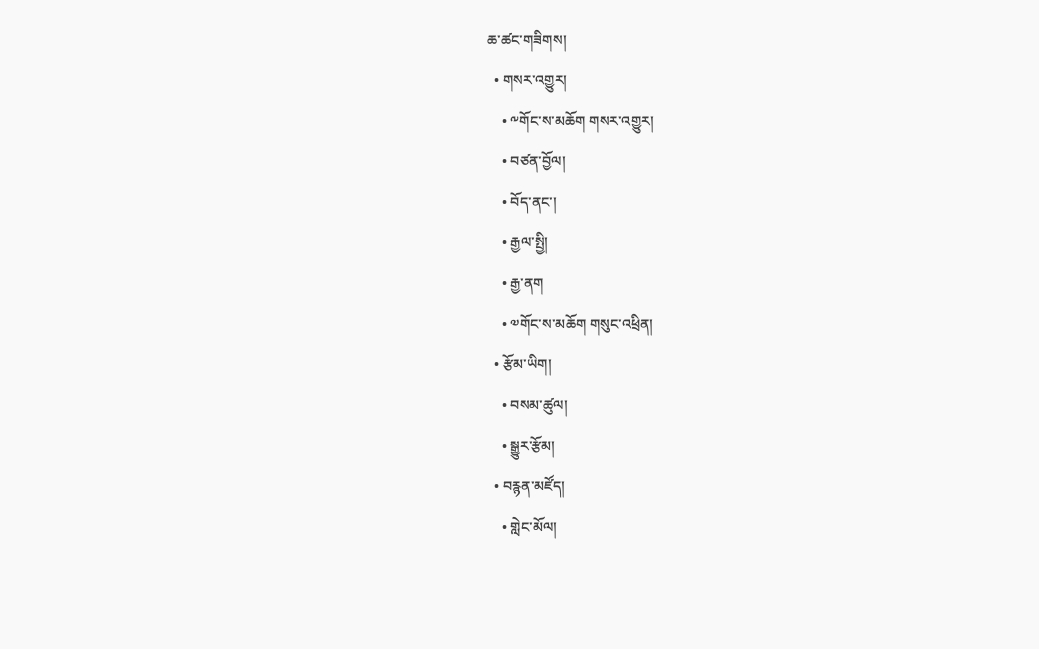ཆ་ཚང་གཟིགས།
  • གསར་འགྱུར།
    • ༸གོང་ས་མཆོག གསར་འགྱུར།
    • བཙན་བྱོལ།
    • བོད་ནང་།
    • རྒྱལ་སྤྱི།
    • རྒྱ་ནག
    • ༧གོང་ས་མཆོག གསུང་འཕྲིན།
  • རྩོམ་ཡིག།
    • བསམ་ཚུལ།
    • སྒྱུར་རྩོམ།
  • བརྙན་མཛོད།
    • གླེང་མོལ།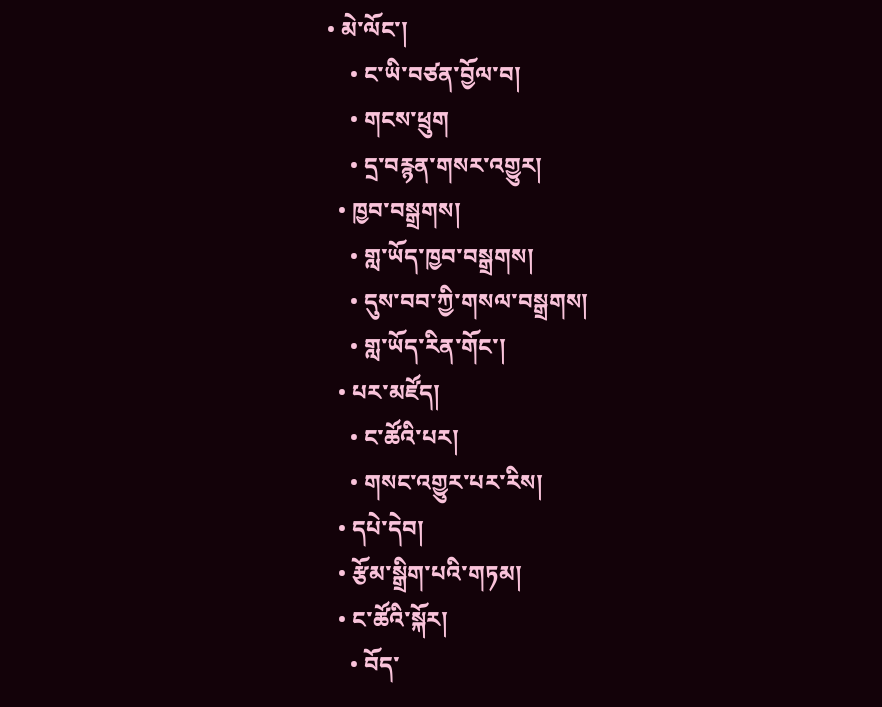• མེ་ལོང་།
    • ང་ཡི་བཙན་བྱོལ་བ།
    • གངས་ཕྲུག
    • དྲ་བརྙན་གསར་འགྱུར།
  • ཁྱབ་བསྒྲགས།
    • གླ་ཡོད་ཁྱབ་བསྒྲགས།
    • དུས་བབ་ཀྱི་གསལ་བསྒྲགས།
    • གླ་ཡོད་རིན་གོང་།
  • པར་མཛོད།
    • ང་ཚོའི་པར།
    • གསང་འགྱུར་པར་རིས།
  • དཔེ་དེབ།
  • རྩོམ་སྒྲིག་པའི་གཏམ།
  • ང་ཚོའི་སྐོར།
    • བོད་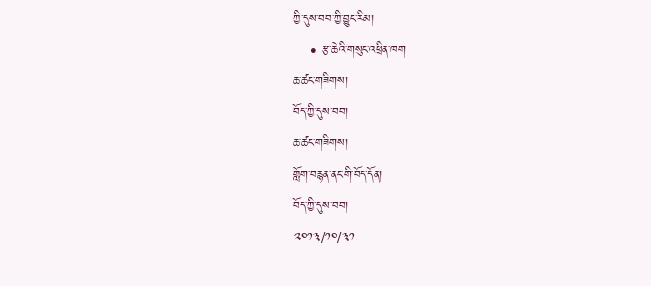ཀྱི་དུས་བབ་ཀྱི་བྱུང་རིམ།
    • རྩ་ཆེའི་གསུང་འཕྲིན་ཁག
ཆ་ཚང་གཟིགས།
བོད་ཀྱི་དུས་བབ།
ཆ་ཚང་གཟིགས།
གློག་བརྙན་ནང་གི་བོད་དོན།
བོད་ཀྱི་དུས་བབ།
༢༠༡༣/༡༠/༣༡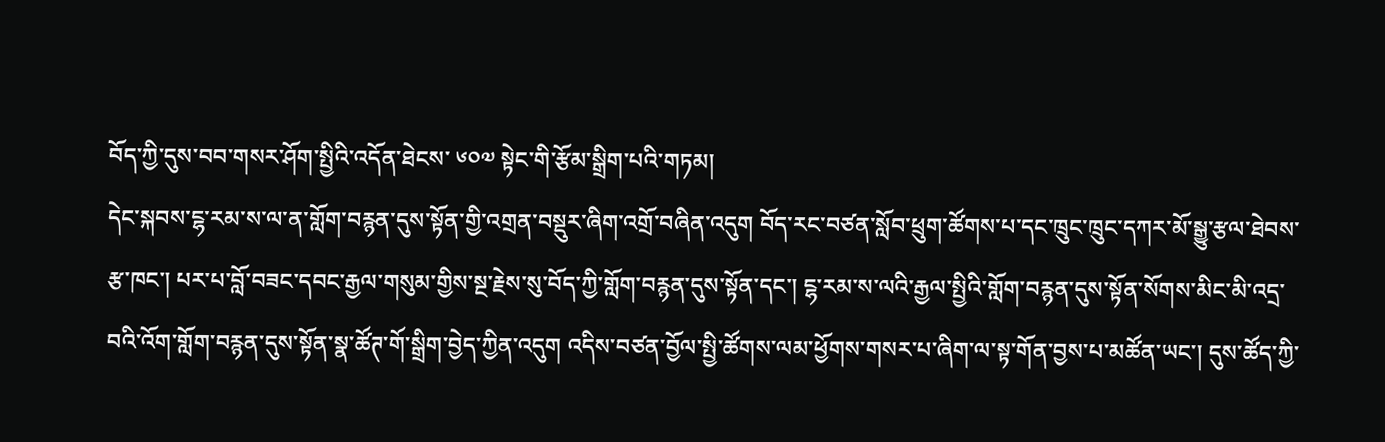བོད་ཀྱི་དུས་བབ་གསར་ཤོག་སྤྱིའི་འདོན་ཐེངས་ ༦༠༧ སྟེང་གི་རྩོམ་སྒྲིག་པའི་གཏམ།
དེང་སྐབས་ངྷ་རམ་ས་ལ་ན་གློག་བརྙན་དུས་སྟོན་གྱི་འགྲན་བསྡུར་ཞིག་འགྲོ་བཞིན་འདུག བོད་རང་བཙན་སློབ་ཕྲུག་ཚོགས་པ་དང་ཁྲུང་ཁྲུང་དཀར་མོ་སྒྱུ་རྩལ་ཐེབས་རྩ་ཁང་། པར་པ་བློ་བཟང་དབང་རྒྱལ་གསུམ་གྱིས་སྔ་རྗེས་སུ་བོད་ཀྱི་གློག་བརྙན་དུས་སྟོན་དང་། ངྷ་རམ་ས་ལའི་རྒྱལ་སྤྱིའི་གློག་བརྙན་དུས་སྟོན་སོགས་མིང་མི་འདྲ་བའི་འོག་གློག་བརྙན་དུས་སྟོན་སྣ་ཚོཊ་གོ་སྒྲིག་བྱེད་ཀྱིན་འདུག འདིས་བཙན་བྱོལ་སྤྱི་ཚོགས་ལམ་ཕྱོགས་གསར་པ་ཞིག་ལ་སྟ་གོན་བྱས་པ་མཚོན་ཡང་། དུས་ཚོད་ཀྱི་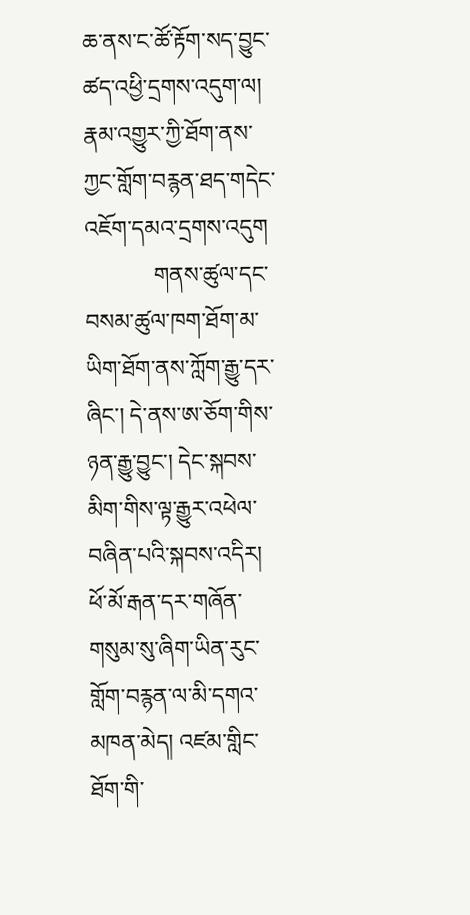ཆ་ནས་ང་ཚོ་རྟོག་སད་བྱུང་ཚད་འཕྱི་དྲགས་འདུག་ལ། རྣམ་འགྱུར་ཀྱི་ཐོག་ནས་ཀྱང་གློག་བརྙན་ཐད་གདེང་འཇོག་དམའ་དྲགས་འདུག
            གནས་ཚུལ་དང་བསམ་ཚུལ་ཁག་ཐོག་མ་ཡིག་ཐོག་ནས་ཀློག་རྒྱུ་དར་ཞིང་། དེ་ནས་ཨ་ཅོག་གིས་ཉན་རྒྱུ་བྱུང་། དེང་སྐབས་མིག་གིས་ལྟ་རྒྱུར་འཕེལ་བཞིན་པའི་སྐབས་འདིར། ཕོ་མོ་རྒན་དར་གཞོན་གསུམ་སུ་ཞིག་ཡིན་རུང་གློག་བརྙན་ལ་མི་དགའ་མཁན་མེད། འཛམ་གླིང་ཐོག་གི་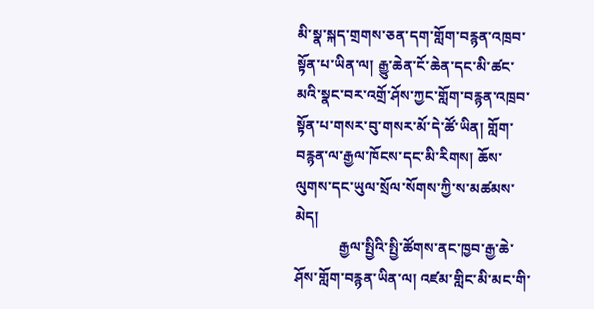མི་སྣ་སྐད་གྲགས་ཅན་དག་གློག་བརྙན་འཁྲབ་སྟོན་པ་ཡིན་ལ། རྒྱུ་ཆེན་ངོ་ཆེན་དང་མི་ཚང་མའི་སྣང་བར་འགྲོ་ཤོས་ཀྱང་གློག་བརྙན་འཁྲབ་སྟོན་པ་གསར་བུ་གསར་མོ་དེ་ཚོ་ཡིན། གློག་བརྙན་ལ་རྒྱལ་ཁོངས་དང་མི་རིགས། ཆོས་ལུགས་དང་ཡུལ་སྲོལ་སོགས་ཀྱི་ས་མཚམས་མེད།
            རྒྱལ་སྤྱིའི་སྤྱི་ཚོགས་ནང་ཁྱབ་རྒྱ་ཆེ་ཤོས་གློག་བརྙན་ཡིན་ལ། འཛམ་གླིང་མི་མང་གི་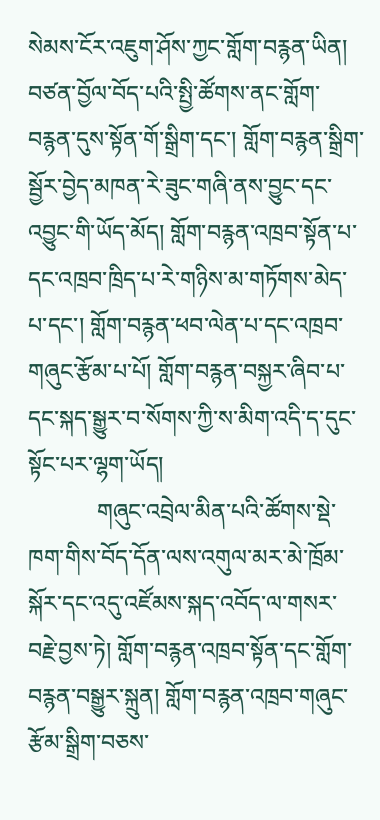སེམས་ངོར་འཇུག་ཤོས་ཀྱང་གློག་བརྙན་ཡིན། བཙན་བྱོལ་བོད་པའི་སྤྱི་ཚོགས་ནང་གློག་བརྙན་དུས་སྟོན་གོ་སྒྲིག་དང་། གློག་བརྙན་སྒྲིག་སྦྱོར་བྱེད་མཁན་རེ་ཟུང་གཞི་ནས་བྱུང་དང་འབྱུང་གི་ཡོད་མོད། གློག་བརྙན་འཁྲབ་སྟོན་པ་དང་འཁྲབ་ཁྲིད་པ་རེ་གཉིས་མ་གཏོགས་མེད་པ་དང་། གློག་བརྙན་ཕབ་ལེན་པ་དང་འཁྲབ་གཞུང་རྩོམ་པ་པོ། གློག་བརྙན་བསྐྱར་ཞིབ་པ་དང་སྐད་སྒྱུར་བ་སོགས་ཀྱི་ས་མིག་འདི་ད་དུང་སྟོང་པར་ལྷག་ཡོད།
            གཞུང་འབྲེལ་མིན་པའི་ཚོགས་སྡེ་ཁག་གིས་བོད་དོན་ལས་འགུལ་མར་མེ་ཁྲོམ་སྐོར་དང་འདུ་འཛོམས་སྐད་འབོད་ལ་གསར་བརྗེ་བྱས་ཏེ། གློག་བརྙན་འཁྲབ་སྟོན་དང་གློག་བརྙན་བསྒྱུར་སྐྲུན། གློག་བརྙན་འཁྲབ་གཞུང་རྩོམ་སྒྲིག་བཅས་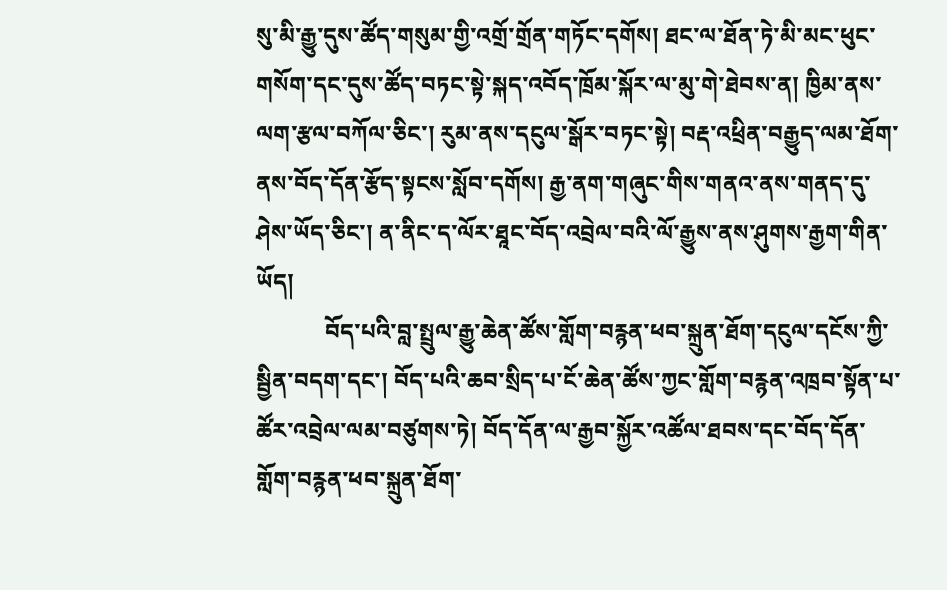སུ་མི་རྒྱུ་དུས་ཚོད་གསུམ་གྱི་འགྲོ་གྲོན་གཏོང་དགོས། ཐང་ལ་ཐོན་ཏེ་མི་མང་ཕུང་གསོག་དང་དུས་ཚོད་བཏང་སྟེ་སྐད་འབོད་ཁྲོམ་སྐོར་ལ་མུ་གེ་ཐེབས་ན། ཁྱིམ་ནས་ལག་རྩལ་བཀོལ་ཅིང་། རུམ་ནས་དངུལ་སྒོར་བཏང་སྟེ། བརྡ་འཕྲིན་བརྒྱུད་ལམ་ཐོག་ནས་བོད་དོན་རྩོད་སྟངས་སློབ་དགོས། རྒྱ་ནག་གཞུང་གིས་གནའ་ནས་གནད་དུ་ཤེས་ཡོད་ཅིང་། ན་ནིང་ད་ལོར་ཐཱང་བོད་འབྲེལ་བའི་ལོ་རྒྱུས་ནས་ཤུགས་རྒྱག་གིན་ཡོད།
            བོད་པའི་བླ་སྤྲུལ་རྒྱུ་ཆེན་ཚོས་གློག་བརྙན་ཕབ་སྐྲུན་ཐོག་དངུལ་དངོས་ཀྱི་སྦྱིན་བདག་དང་། བོད་པའི་ཆབ་སྲིད་པ་ངོ་ཆེན་ཚོས་ཀྱང་གློག་བརྙན་འཁྲབ་སྟོན་པ་ཚོར་འབྲེལ་ལམ་བཙུགས་ཏེ། བོད་དོན་ལ་རྒྱབ་སྐྱོར་འཚོལ་ཐབས་དང་བོད་དོན་གློག་བརྙན་ཕབ་སྐྲུན་ཐོག་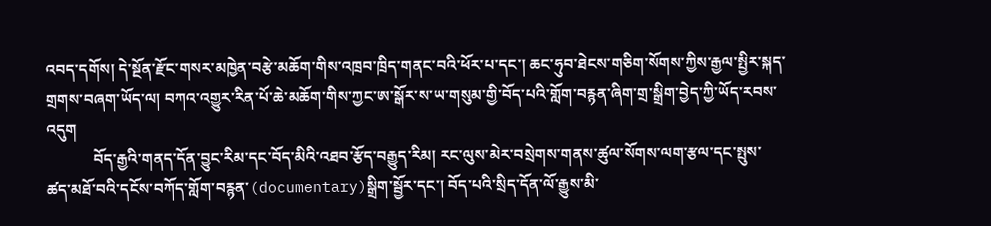འབད་དགོས། དེ་སྔོན་རྫོང་གསར་མཁྱེན་བརྩེ་མཆོག་གིས་འཁྲབ་ཁྲིད་གནང་བའི་ཕོར་པ་དང་། ཆང་ཧུབ་ཐེངས་གཅིག་སོགས་ཀྱིས་རྒྱལ་སྤྱིར་སྐད་གྲགས་བཞག་ཡོད་ལ། བཀའ་འགྱུར་རིན་པོ་ཆེ་མཆོག་གིས་ཀྱང་ཨ་སྒོར་ས་ཡ་གསུམ་གྱི་བོད་པའི་གློག་བརྙན་ཞིག་གྲ་སྒྲིག་བྱེད་ཀྱི་ཡོད་རབས་འདུག
            བོད་རྒྱའི་གནད་དོན་བྱུང་རིམ་དང་བོད་མིའི་འཐབ་རྩོད་བརྒྱུད་རིམ། རང་ལུས་མེར་བསྲེགས་གནས་ཚུལ་སོགས་ལག་རྩལ་དང་སྤུས་ཚད་མཐོ་བའི་དངོས་བཀོད་གློག་བརྙན་(documentary)སྒྲིག་སྦྱོར་དང་། བོད་པའི་སྲིད་དོན་ལོ་རྒྱུས་མི་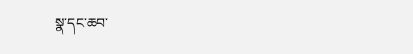སྣ་དང་ཆབ་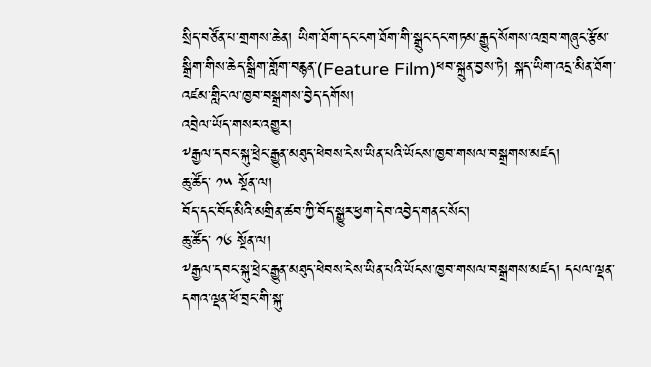སྲིད་བཙོན་པ་གྲགས་ཆེན། ཡིག་ཐོག་དང་ངག་ཐོག་གི་སྒྲུང་དང་གཏམ་རྒྱུད་སོགས་འཁྲབ་གཞུང་རྩོམ་སྒྲིག་གིས་ཆེད་སྒྲིག་གློག་བརྙན་(Feature Film)ཕབ་སྐྲུན་བྱས་ཏེ། སྐད་ཡིག་འདྲ་མིན་ཐོག་འཛམ་གླིང་ལ་ཁྱབ་བསྒྲགས་བྱེད་དགོས།
འབྲེལ་ཡོད་གསར་འགྱུར།
༸རྒྱལ་དབང་སྐུ་ཕྲེང་རྒྱུན་མཐུད་ཕེབས་ངེས་ཡིན་པའི་ཡོངས་ཁྱབ་གསལ་བསྒྲགས་མཛད།
ཆུ་ཚོད་ ༡༥ སྔོན་ལ།
བོད་དང་བོད་མིའི་མགྲིན་ཚབ་ཀྱི་བོད་སྒྱུར་ཕྱག་དེབ་འབྱེད་གནང་སོང་།
ཆུ་ཚོད་ ༡༦ སྔོན་ལ།
༸རྒྱལ་དབང་སྐུ་ཕྲེང་རྒྱུན་མཐུད་ཕེབས་ངེས་ཡིན་པའི་ཡོངས་ཁྱབ་གསལ་བསྒྲགས་མཛད། དཔལ་ལྡན་དགའ་ལྡན་ཕོ་བྲང་གི་སྐུ་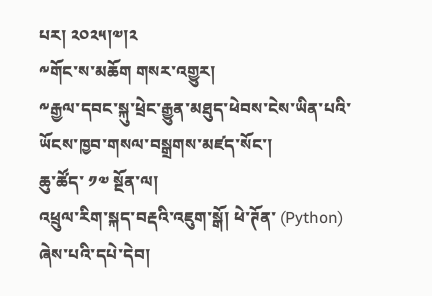པར། ༢༠༢༥།༧།༢
༸གོང་ས་མཆོག གསར་འགྱུར།
༸རྒྱལ་དབང་སྐུ་ཕྲེང་རྒྱུན་མཐུད་ཕེབས་ངེས་ཡིན་པའི་ཡོངས་ཁྱབ་གསལ་བསྒྲགས་མཛད་སོང་།
ཆུ་ཚོད་ ༡༧ སྔོན་ལ།
འཕྲུལ་རིག་སྐད་བརྡའི་འཇུག་སྒོ། ཕེ་ཊོན་ (Python) ཞེས་པའི་དཔེ་དེབ།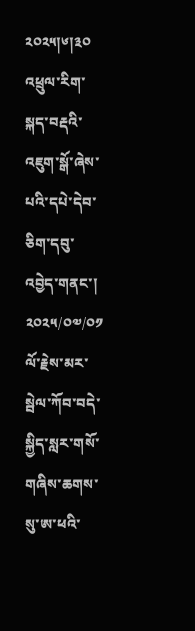༢༠༢༥།༦།༣༠
འཕྲུལ་རིག་སྐད་བརྡའི་འཇུག་སྒོ་ཞེས་པའི་དཔེ་དེབ་ཅིག་དབུ་འབྱེད་གནང་།
༢༠༢༥/༠༧/༠༡
ལོ་རྗེས་མར་སྦེལ་ཀོབ་བདེ་སྐྱིད་སླར་གསོ་གཞིས་ཆགས་སུ་ཨ་ཕའི་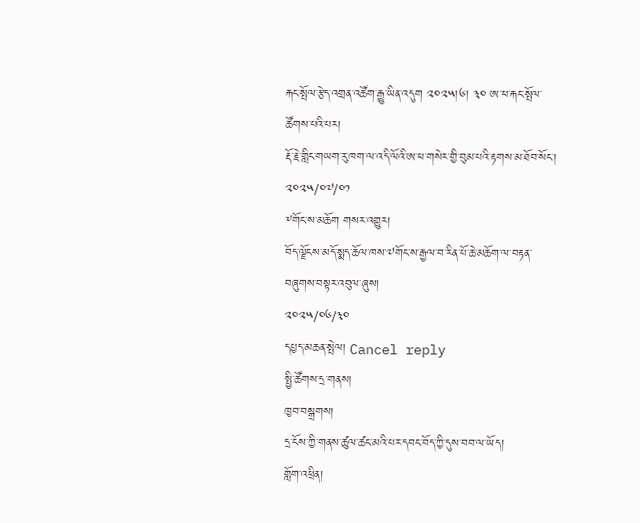རྐང་སྤོལ་རྩེད་འགྲན་འཚོག་རྒྱུ་ཡིན་འདུག ༢༠༢༥།༦། ༣༠ ཨ་ཕ་རྐང་སྤོལ་ཚོགས་པའི་པར།
རྡོ་རྗེ་གླིང་གཡག་རུ་ཁག་ལ་འདི་ལོའི་ཨ་ཕ་གསེར་གྱི་བུམ་པའི་རྟགས་མ་ཐོབ་སོང་།
༢༠༢༥/༠༧/༠༡
༸གོང་ས་མཆོག གསར་འགྱུར།
བོད་ལྗོངས་མདོ་སྨད་ཆོལ་ཁས་༧གོང་ས་རྒྱལ་བ་རིན་པོ་ཆེ་མཆོག་ལ་བརྟན་བཞུགས་བསྟར་འབུལ་ཞུས།
༢༠༢༥/༠༦/༣༠
དཔྱད་མཆན་སྤེལ། Cancel reply
སྤྱི་ཚོགས་དྲ་གནས།
ཁྱབ་བསྒྲགས།
དྲ་ངོས་ཀྱི་གནས་ཚུལ་ཚང་མའི་པར་དབང་བོད་ཀྱི་དུས་བབ་ལ་ཡོད།
གློག་འཕྲིན།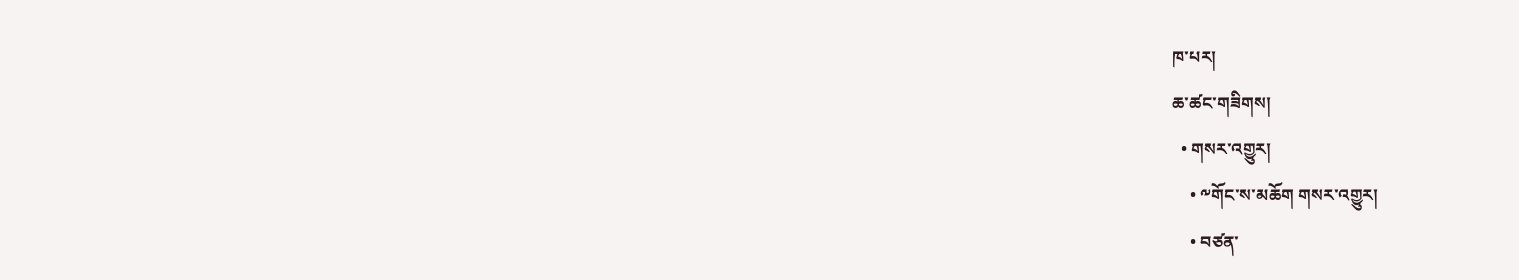ཁ་པར།
ཆ་ཚང་གཟིགས།
  • གསར་འགྱུར།
    • ༸གོང་ས་མཆོག གསར་འགྱུར།
    • བཙན་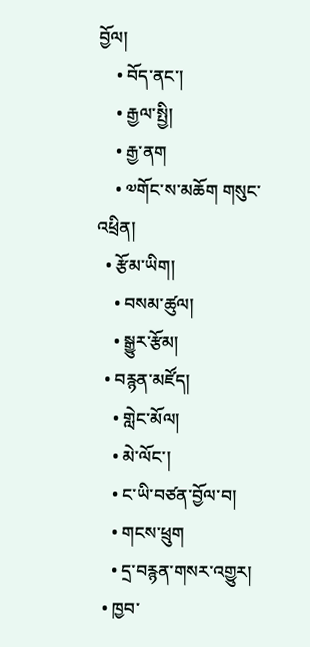བྱོལ།
    • བོད་ནང་།
    • རྒྱལ་སྤྱི།
    • རྒྱ་ནག
    • ༧གོང་ས་མཆོག གསུང་འཕྲིན།
  • རྩོམ་ཡིག།
    • བསམ་ཚུལ།
    • སྒྱུར་རྩོམ།
  • བརྙན་མཛོད།
    • གླེང་མོལ།
    • མེ་ལོང་།
    • ང་ཡི་བཙན་བྱོལ་བ།
    • གངས་ཕྲུག
    • དྲ་བརྙན་གསར་འགྱུར།
  • ཁྱབ་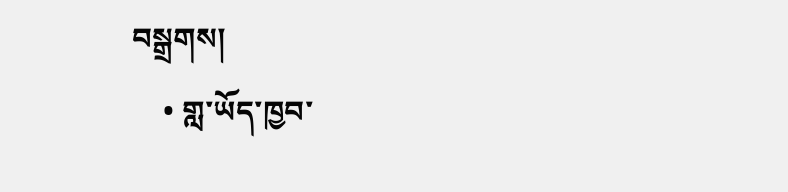བསྒྲགས།
    • གླ་ཡོད་ཁྱབ་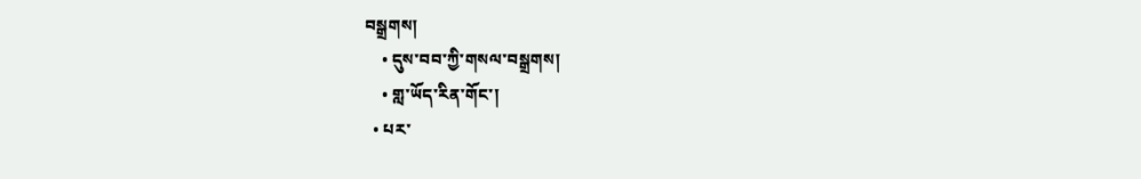བསྒྲགས།
    • དུས་བབ་ཀྱི་གསལ་བསྒྲགས།
    • གླ་ཡོད་རིན་གོང་།
  • པར་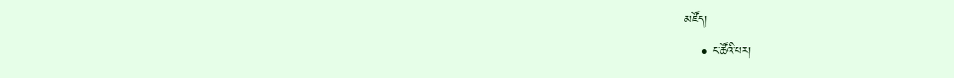མཛོད།
    • ང་ཚོའི་པར།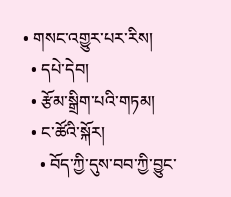• གསང་འགྱུར་པར་རིས།
  • དཔེ་དེབ།
  • རྩོམ་སྒྲིག་པའི་གཏམ།
  • ང་ཚོའི་སྐོར།
    • བོད་ཀྱི་དུས་བབ་ཀྱི་བྱུང་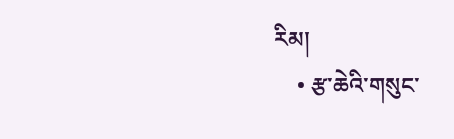རིམ།
    • རྩ་ཆེའི་གསུང་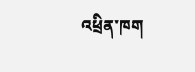འཕྲིན་ཁག